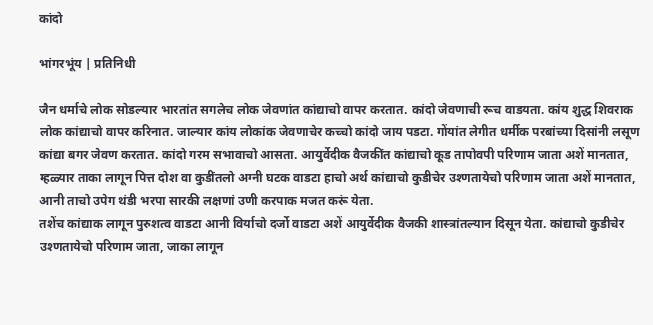कांदो

भांगरभूंय | प्रतिनिधी

जैन धर्माचे लोक सोडल्यार भारतांत सगलेच लोक जेवणांत कांद्याचो वापर करतात. कांदो जेवणाची रूच वाडयता. कांय शुद्ध शिवराक लोक कांद्याचो वापर करिनात. जाल्यार कांय लोकांक जेवणाचेर कच्चो कांदो जाय पडटा. गोंयांत लेगीत धर्मीक परबांच्या दिसांनी लसूण कांद्या बगर जेवण करतात. कांदो गरम सभावाचो आसता. आयुर्वेदीक वैजकींत कांद्याचो कूड तापोवपी परिणाम जाता अशें मानतात, म्हळ्यार ताका लागून पित्त दोश वा कुडींतलो अग्नी घटक वाडटा हाचो अर्थ कांद्याचो कुडीचेर उश्णतायेचो परिणाम जाता अशें मानतात, आनी ताचो उपेग थंडी भरपा सारकी लक्षणां उणी करपाक मजत करूं येता.
तशेंच कांद्याक लागून पुरुशत्व वाडटा आनी विर्याचो दर्जो वाडटा अशें आयुर्वेदीक वैजकी शास्त्रांतल्यान दिसून येता. कांद्याचो कुडीचेर उश्णतायेचो परिणाम जाता, जाका लागून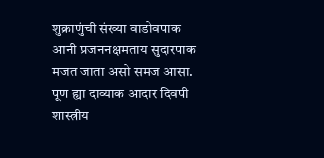शुक्राणुंची संख्या वाडोवपाक आनी प्रजननक्षमताय सुदारपाक मजत जाता असो समज आसा. पूण ह्या दाव्याक आदार दिवपी शास्त्रीय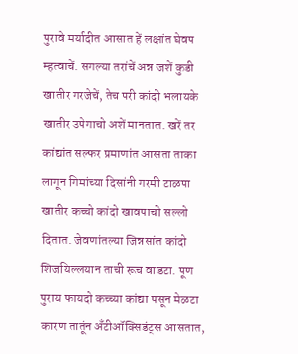पुरावे मर्यादीत आसात हें लक्षांत घेवप म्हत्वाचें. सगल्या तरांचें अन्न जशें कुडी खातीर गरजेचें, तेच परी कांदो भलायके खातीर उपेगाचो अशें मानतात. खरें तर कांद्यांत सल्फर प्रमाणांत आसता ताका लागून गिमांच्या दिसांनी गरमी टाळपा खातीर कच्चो कांदो खावपाचो सल्लो दितात. जेवणांतल्या जिन्नसांत कांदो शिजयिल्लयान ताची रूच वाडटा. पूण पुराय फायदो कच्च्या कांद्या पसून मेळटा कारण तातूंन अँटीऑक्सिडंट्स आसतात,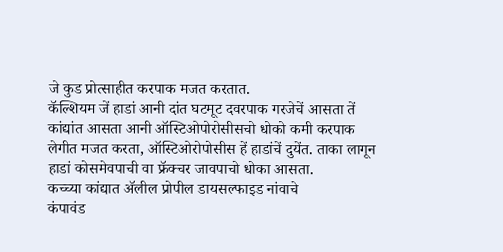जे कुड प्रोत्साहीत करपाक मजत करतात.
कॅल्शियम जें हाडां आनी दांत घटमूट दवरपाक गरजेचें आसता तें कांद्यांत आसता आनी ऑस्टिओपोरोसीसचो धोको कमी करपाक लेगीत मजत करता, ऑस्टिओरोपोसीस हें हाडांचें दुयेंत. ताका लागून हाडां कोसमेवपाची वा फ्रॅक्चर जावपाचो धोका आसता.
कच्च्या कांद्यात ॲलील प्रोपील डायसल्फाइड नांवाचे
कंपावंड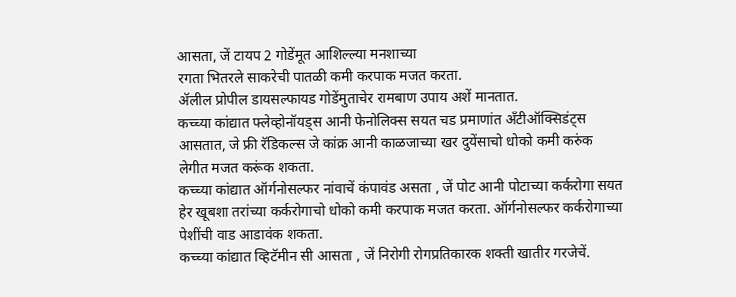आसता, जें टायप 2 गोडेंमूत आशिल्ल्या मनशाच्या
रगता भितरले साकरेची पातळी कमी करपाक मजत करता.
ॲलील प्रोपील डायसल्फायड गोडेंमुताचेर रामबाण उपाय अशें मानतात.
कच्च्या कांद्यात फ्लेव्होनॉयड्स आनी फेनोलिक्स सयत चड प्रमाणांत अँटीऑक्सिडंट्स आसतात, जे फ्री रॅडिकल्स जे कांक्र आनी काळजाच्या खर दुयेंसाचो धोको कमी करुंक लेगीत मजत करूंक शकता.
कच्च्या कांद्यात ऑर्गनोसल्फर नांवाचें कंपावंड असता , जें पोट आनी पोटाच्या कर्करोगा सयत हेर खूबशा तरांच्या कर्करोगाचो धोको कमी करपाक मजत करता. ऑर्गनोसल्फर कर्करोगाच्या पेशींची वाड आडावंक शकता.
कच्च्या कांद्यात व्हिटॅमीन सी आसता , जें निरोगी रोगप्रतिकारक शक्ती खातीर गरजेचें.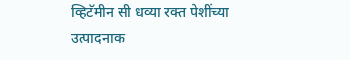व्हिटॅमीन सी धव्या रक्त पेशींच्या उत्पादनाक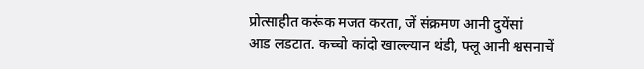प्रोत्साहीत करूंक मजत करता, जें संक्रमण आनी दुयेंसां
आड लडटात. कच्चो कांदो खाल्ल्यान थंडी, फ्लू आनी श्वसनाचें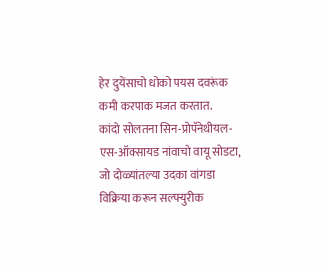हेर दुयेंसाचो धोको पयस दवरूंक कमी करपाक मजत करतात.
कांदो सोलतना सिन-प्रोपॅनेथीयल-एस-ऑक्सायड नांवाचो वायू सोडटा, जो दोळ्यांतल्या उदका वांगडा विक्रिया करून सल्फ्युरीक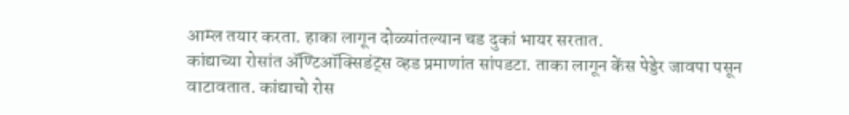आम्ल तयार करता. हाका लागून दोळ्यांतल्यान चड दुकां भायर सरतात.
कांद्याच्या रोसांत ॲण्टिऑक्सिडंट्स व्हड प्रमाणांत सांपडटा. ताका लागून केंस पेड्डेर जावपा पसून वाटावतात. कांद्याचो रोस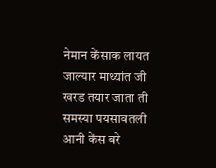नेमान केंसाक लायत जाल्यार माथ्यांत जी खरड तयार जाता ती समस्या पयसावतली आनी केंस बरे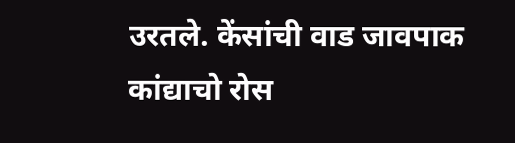उरतले. केंसांची वाड जावपाक कांद्याचो रोस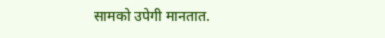सामको उपेगी मानतात.